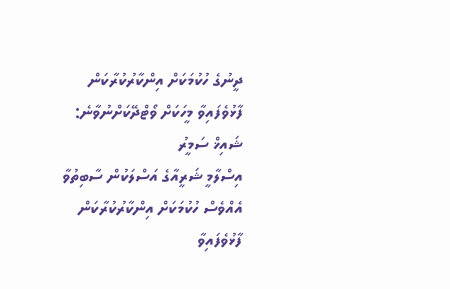ދީނުގެ ހުކުމަކަށް އިންކާރުކުރާކަން ފާޅުވެފައިވާ މީހަކަށް ވޯޓްދޭކަށްނުވާނެ: ޝައިޚް ސަމީރު
އިސްލާމީ ޝަރީއާގެ އަސްލަކުން ސާބިތުވާ އެއްވެސް ހުކުމަކަށް އިންކާރުކުރާކަން ފާޅުވެފައިވާ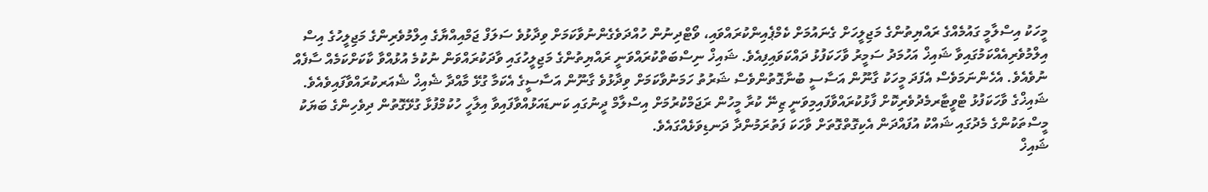މީހަކު އިސްލާމީ ގައުމެއްގެ ރައްޔިތުންގެ މަޖިލީހަށް ގެނައުމަށް ކެމްޕެއިންކުރައްވައި، ވޯޓްދިނުން ހުއްދަވެގެންނުވާކަމަށް ވިދާޅުވެ ސަލަފް ޖަމްއިއްޔާގެ އިލްމުވެރިންގެ މަޖިލީހުގެ އިސް އިލްމުވެރިއެއްކަމުގައިވާ ޝައިޚް އަހުމަދު ސަމީރު ވާހަކަފުޅު ދައްކަވައިފިއެވެ. ޝައިޚް ނިސްބަތްކުރައްވަނީ ރައްޔިތުންގެ މަޖިލީހުގައި ވާދަކުރައްވަން ނުކުމެ އުޅުއްވާ ކާކަށްކަމެއް ސާފެއް ނުވެއެވެ. އެހެންނަމަވެސް އެފަދަ މީހަކު ގާނޫން އަސާސީ ބުނާގޮތުންވެސް ޝަރުތު ހަމަނުވާކަމަށް ވިދާޅުވެ ގާނޫން އަސާސީގެ އެކަމާ ގުޅޭ މާއްދާ ޝެއިޚް ޝެއަރކުރައްވާފައިވެއެވެ.
ޝައިޚްގެ ވާހަކަފުޅު ޓްވީޓާރމެދުވެރިކޮށް ފާޅުކުރައްވާފައިމިވަނީ ޒިނޭ ކުރާ މީހުން ރަޖަމްކުރުމަށް އިސްލާމް ދީނުގައި ކަނޑައަޅުއްވާފައިވާ އިލާހީ ހުކުމްފުޅާ ގުޅޭގޮތުން ދިވެހިންގެ ބަޔަކު މީސްތަކުންގެ މެދުގައި ޝައްކު އުފައްދަން އެކިގޮތްގޮތަށް ވާހަކަ ފަތުރަމުންދާ ދަނޑިވަޅެއްގައެވެ.
ޝައިޚް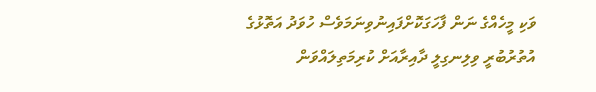ވަކި މީހެއްގެ ނަން ފާހަގަކޮށްފައިނުވިނަމަވެސް ހުވަދު އަތޮޅުގެ އުތުރުބުރީ ވިލިނގިލީ ދާއިރާއަށް ކުރިމަތިލައްވަން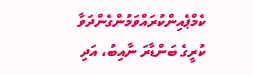ކެމްޕެއިންކުރައްވަމުންގެންދަވާ ކުރީގެ ބަންޑާރަ ނާއިބު، އަދި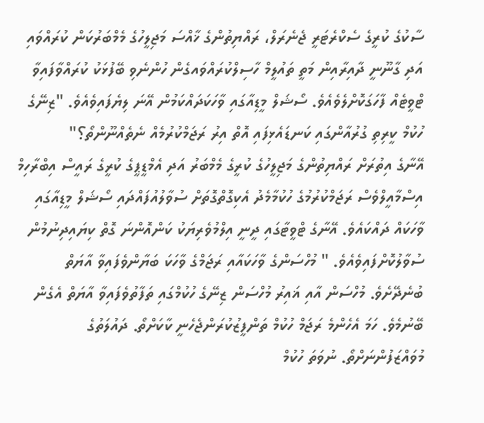ސާކުގެ ކުރީގެ ސެކްރެޓަރީ ޖެނެރަލް، ރައްޔިތުންގެ ޚާއްސަ މަޖިލީހުގެ މެމްބަރުކަން ކުރައްވައި އަދި ގާނޫނީ ދާއިރާއިން މަތީ ތައުލީމް ހާސިލްކުރައްވައގެން ހުންނެވި ބޭފުޅަކު ކުރައްވާފައިވާ ޓްވީޓެއް ފާހަގަކޮށްލެވެއެވެ. ސޯޝަލް މީޑިއާގައި ވާހަކަދައްކަމުން އޭނަ ލިޔެފައިވެއެވެ. "ޒިނޭގެ ހުކުމް ކީރިތި ގުރުއާންގައި ކަނޑައެޅިފައި އޮތް އިރު ރަޖަމްކުރުމެއް ނެތެއްނޫންތޯ؟"
އޭނާގެ އިތުރަށް ރައްޔިތުންގެ މަޖިލީހުގެ ކުރީގެ މެމްބަރު އަދި އެމްޑީޕީގެ ކުރީގެ ރައީސް އިބްރާހިމް އިސްމާއީލްވެސް ރަޖަމްކުރުމުގެ ހުކުމާމެދު އެކިގޮތްގޮތަށް ސުވާލުއުފައްދައި ސޯޝަލް މީޑިއާގައި ވާހަކައް ދައްކައެވެ. އޭނާގެ ޓްވީޓާގައި ދީނީ އިލްމުވެރިޔަކު ކަންއޮންނަ ގޮތް ކިޔައިދިނުމުން ސުވާލުކޮށްފައިވެއެވެ. " މުހްސަންގެ ވާހަކައާއި ރަޖަމްގެ ވާހަކަ ބަޔާންވެފައިވާ އާޔަތް ބުނެދޭށެވެ. މުހްސަން އާއި ޣައިރު މުހްސަން ޒިނޭގެ ހުކުމްގައި ތަފާތުވެފައިވާ އާޔަތް އެގެން ބޭނުމެވެ. ހަމަ އެހެންމެ ރަޖަމް ހުކުމް ތަންފީޒުކުރަންޖެހެނީ ކާކަށްތޯ. ދައުލަތުގެ މުވައްޒަފުންނަށްތޯ. ނުވަތަ ހުކުމް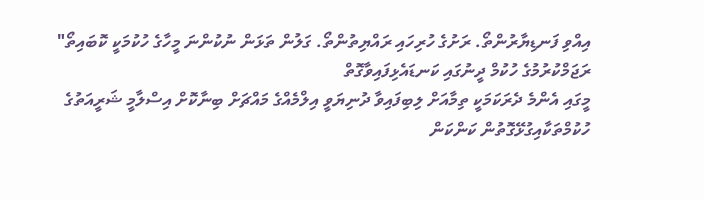އިއްވި ފަނޑިޔާރުންތޯ. ރަށުގެ ހުރިހައި ރައްޔިތުންތޯ. ގަލުން ތަޅަން ނުކުންނަ މީހާގެ ހުކުމަކީ ކޮބައިތޯ"
ރަޖަމްކުރުމުގެ ހުކުމް ދީނުގައި ކަނޑައެޅިފައިވާގޮތް
މީގައި އެންމެ ދެރަކަމަކީ ތިމާއަށް ލިބިފައިވާ ދުނިޔަވީ އިލްމެއްގެ މައްޗަށް ބިނާކޮށް އިސްލާމީ ޝަރީއަތުގެ ހުކުމްތަކާއިގުޅޭގޮތުން ކަންކަން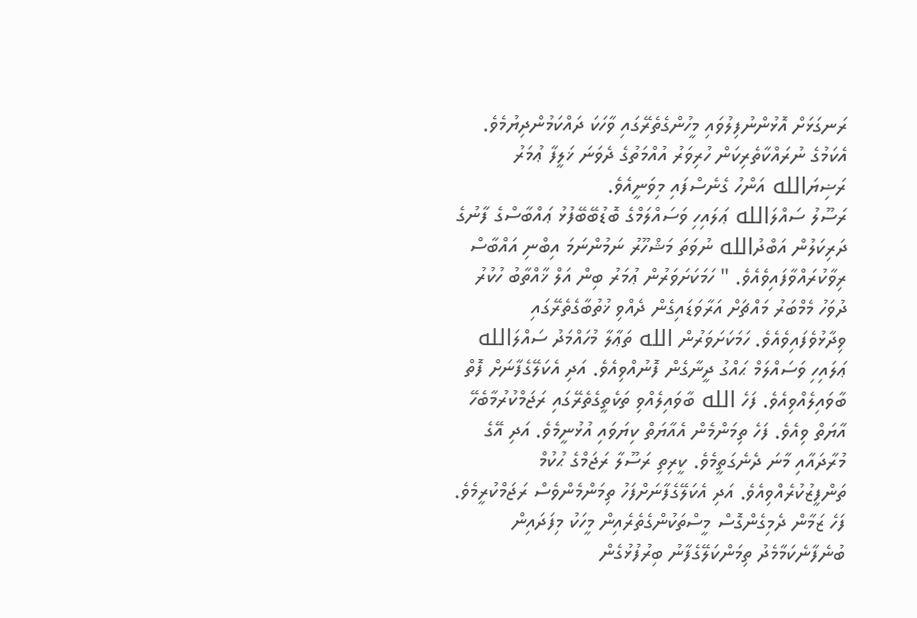ރަނގަޅަށް އޮޅުންނުފިލުވައި މީހުންގެތެރޭގައި ވާހަކަ ދައްކަމުންދިޔުމެވެ. އެކަމުގެ ނުރައްކާތެރިކަން ހުރިވަރު އުއްމަތުގެ ދެވަނަ ޚަލީފާ ޢުމަރު ރަޟިޔަالله އަންހު ގެނެސްފައި މިވަނީއެވެ.
ރަސޫލު ސައްލަالله ޢަލައިހި ވަސައްލަމްގެ ބޮޑުބޭބޭފުޅު ޢައްބާސްގެ ފާނުގެ ދަރިކަލުން އަބްދުالله ނުވަތަ މަޝްހޫރު ނަމުންނަމަ އިބްނި އައްބާސް ރިވާކުރައްވާފައިވެއެވެ. " ހަމަކަށަވަރުން ޢުމަރު ބިން އަލް ޚާއްތާބު ހުކުރު ދުވަހު މެމްބަރު މައްޗަށް އަރާވަޑައިގެން ދެއްވި ޚުތުބާގެތެރޭގައި ވިދާޅުވެފައިވެއެވެ. ހަމަކަށަވަރުން الله ތަޢާލާ މުހައްމަދު ސައްލަالله ޢަލައިހި ވަސައްލަމް ޙައްގު ދީނާގެން ފޮނުއްވިއެވެ. އަދި އެކަލޭގެފާނަށް ފޮތް ބާވައިލެއްވިއެވެ. ފަހެ الله ބާވައިލެއްވި ތަކެތީގެތެރޭގައި ރަޖަމްކުރުމާބެހޭ އާޔަތް ވިއެވެ. ފަހެ ތިމަންމެން އެއާޔަތް ކިޔަވައި އުޅުނީމެވެ. އަދި އޭގެ މުރާދައާއި މާނަ ދެނެގަތީމެވެ. ކީރިތި ރަސޫލާ ރަޖަމްގެ ޙުކުމް ތަންފީޒުކުރެއްވިއެވެ. އަދި އެކަލޭގެފާނަށްފަހު ތިމަންމެންވެސް ރަޖަމްކުރީމެވެ. ފަހެ ޒަމާން ދެމިގެންގޮސް މީސްތަކުންގެތެރެއިން މީހަކު މިފަދައިން ބުނެފާނެކަމާމެދު ތިމަންކަލޭގެފާނު ބިރުފުޅުގެން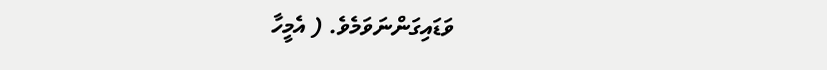ވަޑައިގަންނަވަމެވެ. ( އެމީހާ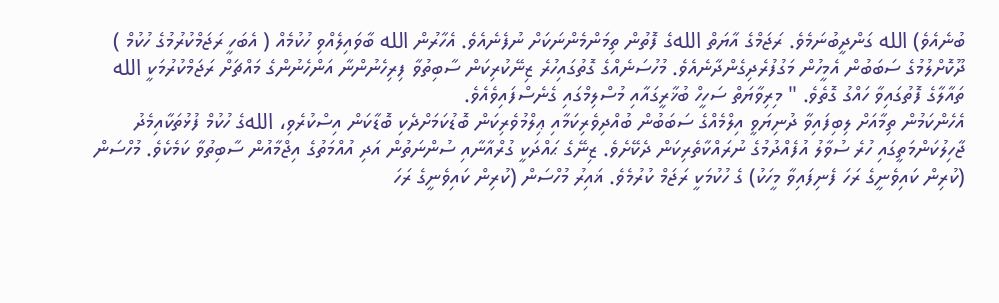ބުނެއެވެ) الله ގަންދީބުނަމެވެ. ރަޖަމްގެ އާޔަތް اللهގެ ފޮތުން ތިމަންމެންނަކަށް ނުފެނެއެވެ. އެހާރުން الله ބާވައިލެއްވި ހުކުމެއް ( އެބަހީ ރަޖަމްކުރުމުގެ ހުކުމް ) ދޫކޮށްލުމުގެ ސަބަބުން އެމީހުން މަގުފުރެދިގެންދާނެއެވެ. މުހުސަނެއްގެ ގޮތުގައިހުރެ ޒިނޭކުރިކަން ސާބިތުވާ ފިރިހެނުންނާ އަންހެނުންގެ މައްޗަށް ރަޖަމްކުރުމަކީ الله ތައާލާގެ ފޮތުގައިވާ ހައްގު ގޮތެވެ. " މިރިވާޔަތް ސަހީހް ބުޚާރީގައާއި މުސްލިމްގައި ގެނެސްފައިވެއެވެ.
އެހެންކަމުން ތިމާއަށް ލިބިފައިވާ ދުނިޔަވީ އިލްމެއްގެ ސަބަބުން ބުއްދިވެރިކަމާއި ޢިލްމުވެރިކަން ބޮޑުކަމަށްދެކި ބޮޑާކަން އިސްކުރެވި، اللهގެ ހުކުމް ފުޅުތަކާއިމެދު ޖާހިލުކަންމަތީގައި ހުރެ ސުވާލު އުފެއްދުމުގެ ނުރައްކާތެރިކަން ދެކޭށެވެ. ޒިނޭގެ ޙައްދަކީ ގުރްއާނާއި ސުންނަތުން އަދި އުއްމަތުގެ އިޖްމާއުން ސާބިތުވާ ކަމެކެވެ. މުހްސަން (ކުރިން ކައިވެނީގެ ރަހަ ފެނިފައިވާ މީހަކު) ގެ ހުކުމަކީ ރަޖަމް ކުރުމެވެ. ޣައިރު މުހްސަން (ކުރިން ކައިވެނީގެ ރަހަ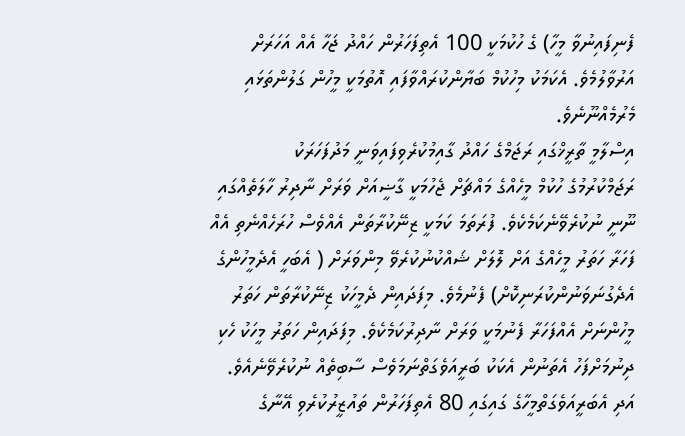ފެނިފައިނުވާ މީހާ) ގެ ހުކުމަކީ 100 އެތިފަހަރުން ހައްދު ޖަހާ އެއް އަހަރަށް އަރުވާލުމެވެ. އެކަމަކު މިހުކުމް ބަޔާންކުރައްވާފައި އޮތުމަކީ މީހުން ގަލުންތަޅައި މެރުމެއްނޫނެވެ.
އިސްލާމީ ތާރީޚްގައި ރަޖަމްގެ ހައްދު ގާއިމުކުރެވިފައިވަނީ މަދުފަހަރަކު
ރަޖަމްކުރުމުގެ ހުކުމް މީހެއްގެ މައްޗަށް ޖެހުމަކީ ގާޟީއަށް ވަރަށް ނާދިރު ހާލަތެއްގައި ނޫނީ ނުކުރެވޭނެކަމެކެވެ. ފުރަތަމަ ކަމަކީ ޒިނޭކުރާތަން އެއްވެސް ހުރަހެއްނެތި އެއް ފަހަރާ ހަތަރު މީހެއްގެ އަށް ލޮލަށް ޝައްކުނުކުރެވޭ މިންވަރަށް ( އެބަހީ އެދެމީހުންގެ އެދެގުނަވަނުންކުރަނިކޮށް) ފެނުމެވެ. މިފަދައިން ދެމީހަކު ޒިނޭކުރާތަން ހަތަރު މީހުންނަށް އެއްފަހަރާ ފެނުމަކީ ވަރަށް ނާދިރުކަމެކެވެ. މިފަދައިން ހަތަރު މީހަކު ހެކި ދިނުމަށްފަހު އެތަނުން އެކަކު ބަރީއަވެގަތްނަމަވެސް ސާބިތެއް ނުކުރެވޭނެއެވެ. އަދި އެބަރީއަވެގަތްމީހާގެ ގައިގައި 80 އެތިފަހަރުން ތައުޒީރުކުރެވި އޭނާގެ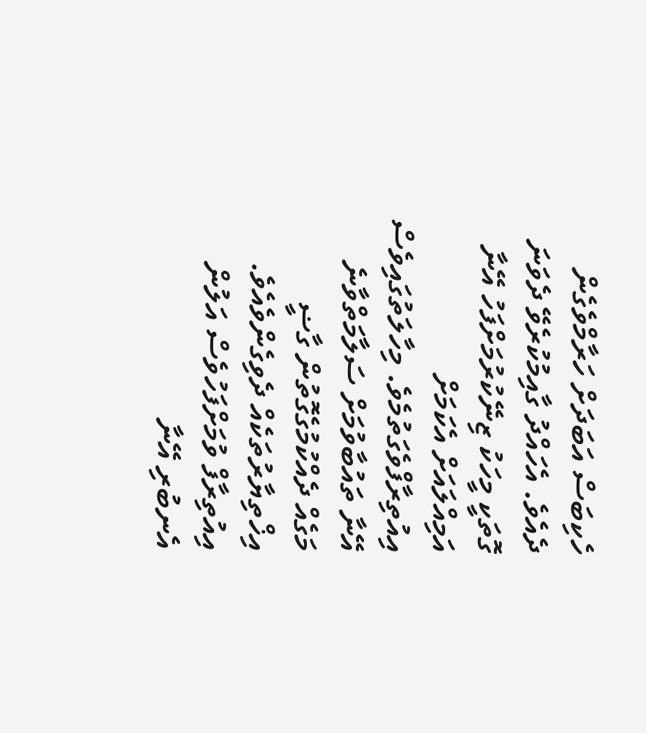ހެކިބަސް އަބަދަށް ހަރާމްވެގެން ދެއެވެ. އެހައްދު ގާއިމުކުރެވޭ ދެވަނަ ގޮތަކީ މީހަކު ޒިނޭކުރުމަށްފަހު އޭނާ އަމިއްލައަށް އެކަމަށް އިއުތިރާފްވެގަތުމެވެ. މިހާލަތުގައިވެސް އޭނާ ތައުބާވުމަށް ސަލާމަތްވާނެ މަގެއް ދެއްކުމުގެގޮތުން ގާޟީ އިޚްތިޔާރުތަކެއް ދެވިގެންވެއެވެ. އިއުތިރާފް ވުމަށްފަހުވެސް އަލުން އެނބުރި އޭނާ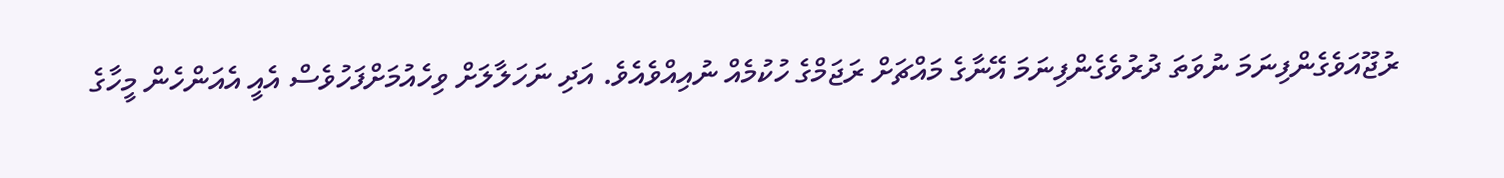ރުޖޫއަވެގެންފިނަމަ ނުވަތަ ދުރުވެގެންފިނަމަ އޭނާގެ މައްޗަށް ރަޖަމްގެ ހުކުމެއް ނުއިއްވެއެވެ. އަދި ނަހަލާލަށް ވިހެއުމަށްފަހުވެސް އެއީ އެއަންހެން މީހާގެ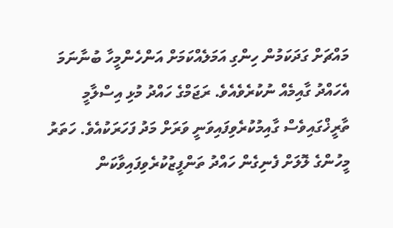މައްޗަށް ގަދަކަމުން ހިންގި އަމަލެއްކަމަށް އަންހެންމީހާ ބުނާނަމަ އެހައްދު ގާއިމެއް ނުކުރެވެއެވެ. ރަޖަމްގެ ހައްދު މުޅި އިސްލާމީ ތާރީޚްގައިވެސް ގާއިމުކުރެވިފައިވަނީ ވަރަށް މަދު ފަހަރަކުއެވެ. ހަތަރު މީހުންގެ ލޮލަށް ފެނިގެން ހައްދު ތަންފީޒުކުރެވިފައިވާކަން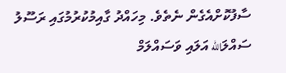ސާފުކޮށްއެގެން ނެތެވެ. މިހައްދު ގާއިމުކުރުމުގައި ރަސޫލު ސައްލަالله އަލައި ވަސައްލަމް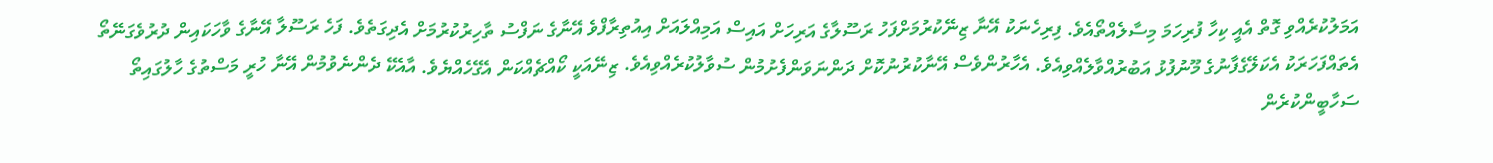އަމަލުކުރެއްވި ގޮތް އެއީ ކިހާ ފުރިހަމަ މިސާލެއްތޯއެވެ. ފިރިހެނަކު އޭނާ ޒިނޭކުރުމަށްފަހު ރަސޫލާގެ އަރިހަށް އައިސް އަމިއްލައަށް އިއުތިރާފްވެ އޭނާގެ ނަފްސު ތާހިރުކުރުމަށް އެދިގަތެވެ. ފަހެ ރަސޫލާ އޭނާގެ ވާހަކައިން ދުރުވެގަނޭތޯ އެތައްފަހަރަކު އެކަލޭގެފާނުގެ މޫނުފުޅު އަބުރުއްވާލެއްވިއެވެ. އެހާރުންވެސް އޭނާކުރުނުކޮށް ދަންނަވަންފެށުމުން ސުވާލުކުރެއްވިއެވެ. ޒިނޭއަކީ ކޯއްޗެއްކަން އެގޭހެއްޔެވެ. އާއެކޭ ދެންނެވުމުން އޭނާ ހުރީ މަސްތުގެ ހާލުގައިތޯ ސަހާބީންކުރެން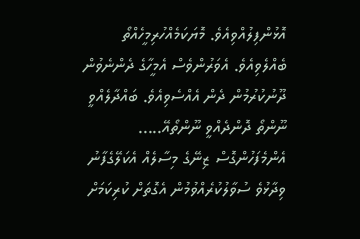އޮޅުންފިލުއްވިއެވެ. މޮޔަކަމެއްހުރިމީހެއްތޯ ބެއްލެވިއެވެ. އެވަރުންވެސް އެމީހާގެ ދެންނެވުން ދޫނުކުރުމުން ދެން އެއްސެވިއެވެ. ބައްދާލެއްވީ ނޫންތޯ ދޮންދެއްވީ ނޫންތޯއޭ..... އެންމެފަހުންގޮސް ޒިނޭގެ މިސާލެއް އެކަލޭގެފާނު ވިދާޅުވެ ސުވާލުކުރެއްވުމުން އެގޮތަށް ކުރިކަމަށް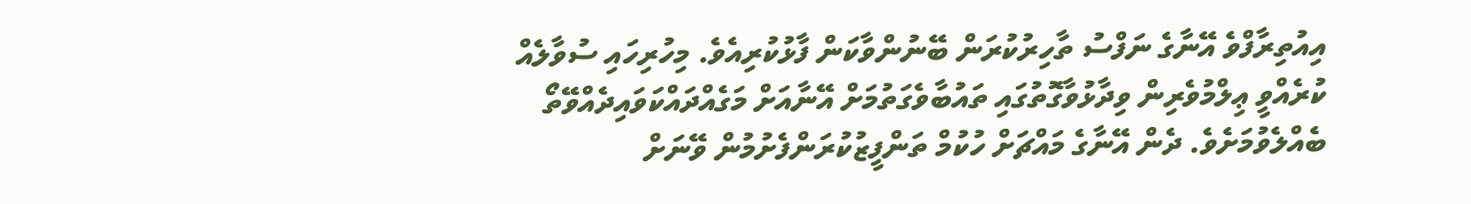އިއުތިރާފްވެ އޭނާގެ ނަފްސު ތާހިރުކުރަން ބޭނުންވާކަން ފާޅުކުރިއެވެ. މިހުރިހައި ސުވާލެއް ކުރެއްވީ ޢިލްމުވެރިން ވިދާޅުވާގޮތުގައި ތައުބާވެގަތުމަށް އޭނާއަށް މަގެއްދައްކަވައިދެއްވޭތޯ ބެއްލެވުމަށެވެ. ދެން އޭނާގެ މައްޗަށް ހުކުމް ތަންފީޒުކުރަންފެށުމުން ވޭނަށް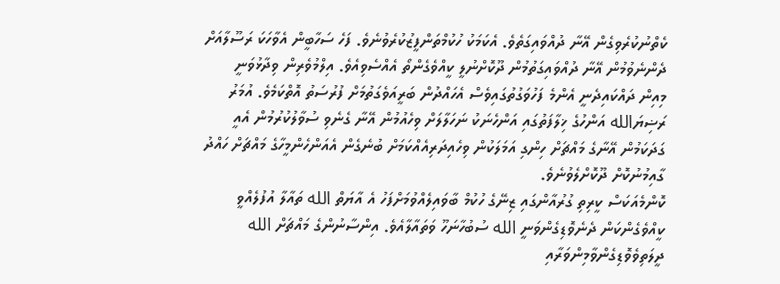ކެތްނުކުރެވިގެން އޭނާ ދުއްވައިގަތެވެ. އެކަމަކު ހުކުމްތަންފީޒުކުރެވުނެވެ. ފަހެ ސަހާބީން އެވާހަކަ ރަސޫލާއަށް ދެންނެވުމުން އޭނާ ދުއްވައިގަތުމުން ދޫކޮށްނުލީ ކީއްވެގެންތޯ އެއްސެވިއެވެ. އިލްމުވެރިން ވިދާޅުވަނީ މިއިން ދައްކައިދެނީ އެންމެ ފަހުވަގުތުގައިވެސް އެހައްދުން ބަރީއަވެގަތުމަށް ފުރުސަތު އޮތްކަމެވެ. އުމަރު ރަޟިޔަالله އަންހުގެ ޚިލާފަތުގައި އަންހެނަކު ނަހަލާލަށް ވިހެއުމުން އޭނާ ގެނެވި ސުވާލުކުރުމުން އެއީ ގަދަކަމުން އޭނާގެ މައްޗަށް ހިންގި އަމަލަކުން ވިހެއިދަރިއެއްކަމަށް ބުނެގެން އެއަންހެންމީހާގެ މައްޗަށް ހައްދު ގާއިމުނުކޮށް ދޫކޮށްލެވުނެވެ.
ކޮންމެއަކަސް ކީރިތި ގުރުއާންގައި ޒިނޭގެ ހުކުމް ބާވައިލެއްވުމަށްފަހު އެ އާޔަތް الله ތައާލާ އުފުލެއްވީ ކީއްވެގެންކަން ދެނެވޮޑިގެންވަނީ الله ސުބުހާނަހޫ ވަތައާލާއެވެ. އިންސާނުންގެ މައްޗަށް الله ދީލަތިވެވޮޑިގެންވާމިންވަރާއި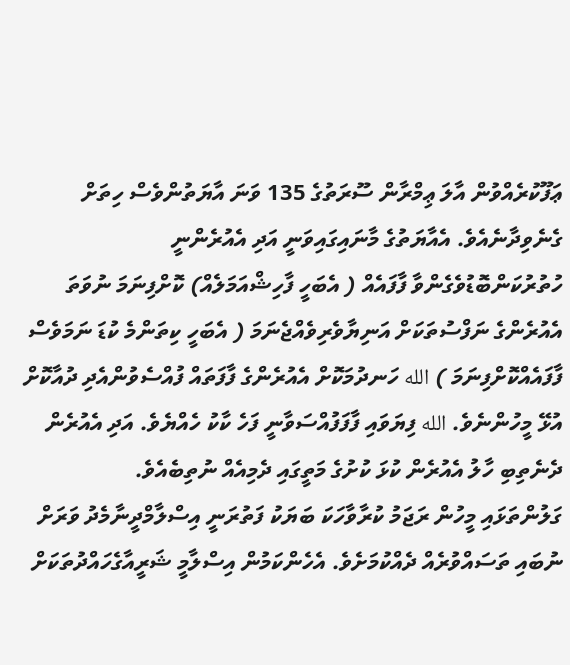ޢަފޫކުރެއްވުން އާލަ ޢިމްރާން ސޫރަތުގެ 135 ވަނަ އާޔަތުންވެސް ހިތަށް ގެނެވިދާނެއެވެ. އެއާޔަތުގެ މާނައިގައިވަނީ އަދި އެއުރެންނީ ހުތުރުކަންބޮޑުވެގެންވާ ފާފައެއް ( އެބަހީ ފާހިޝްއަމަލެއް) ކޮށްފިނަމަ ނުވަތަ އެއުރެންގެ ނަފްސުތަކަށް އަނިޔާވެރިވެއްޖެނަމަ ( އެބަހީ ކިތަންމެ ކުޑަ ނަމަވެސް ފާފައެއްކޮށްފިނަމަ ) الله ހަނދުމަކޮށް އެއުރެންގެ ފާފަތައް ފުއްސެވުންއެދި ދުއާކޮށް އުޅޭ މީހުންނެވެ. الله ފިޔަވައި ފާފަފުއްސަވާނީ ފަހެ ކާކު ހެއްޔެވެ. އަދި އެއުރެން ދެނެތިބި ހާލު އެއުރެން ކުޅަ ކުށުގެ މަތީގައި ދެމިއެއް ނުތިބެއެވެ.
ގަލުންތަޅައި މީހުން ރަޖަމު ކުރާވާހަކަ ބަޔަކު ފަތުރަނީ އިސްލާމްދީނާމެދު ވަރަށް ނުބައި ތަސައްވުރެއް ދެއްކުމަށެވެ. އެހެންކަމުން އިސްލާމީ ޝަރީއާގެހައްދުތަކަށް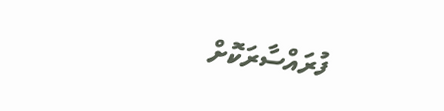ފުރައްސާރަކޮށް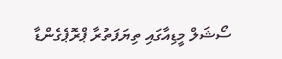ސޯޝަލް މީޑިއާގައި ތިޔަފަތުރާ ޕްރޮޕެގެންޑާ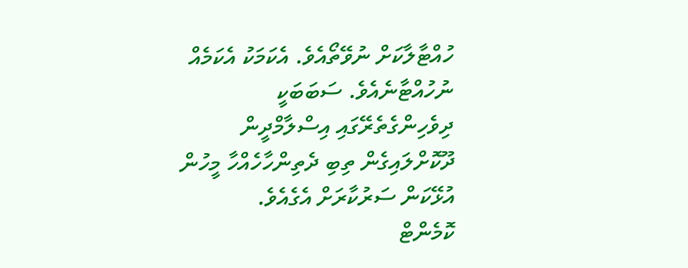ހުއްޓާލާކަށް ނުވޭތޯއެވެ. އެކަމަކު އެކަމެއް ނުހުއްޓާނެއެވެ. ސަބަބަކީ ދިވެހިންގެތެރޭގައި އިސްލާމްދީން ދޫކޮށްލައިގެން ތިބި ދެތިންހާހެއްހާ މީހުން އުޅޭކަން ސަރުކާރަށް އެގެއެވެ.
ކޮމެންޓް